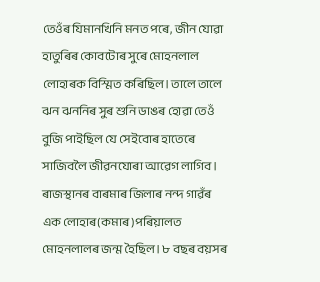তেওঁৰ যিমানখিনি মনত পৰে, জীন যোৱা হাতুৰিৰ কোবটোৰ সুৰে মোহনলাল লোহাৰক বিস্মিত কৰিছিল। তালে তালে ঝন ঝননিৰ সুৰ শুনি ডাঙৰ হোৱা তেওঁ বুজি পাইছিল যে সেইবোৰ হাতেৰে সাজিবলৈ জীৱনযোৰা আৱেগ লাগিব।
ৰাজস্থানৰ বাৰমাৰ জিলাৰ নন্দ গাৱঁৰ এক লোহাৰ(কমাৰ)পৰিয়ালত মোহনলালৰ জন্ম হৈছিল। ৮ বছৰ বয়সৰ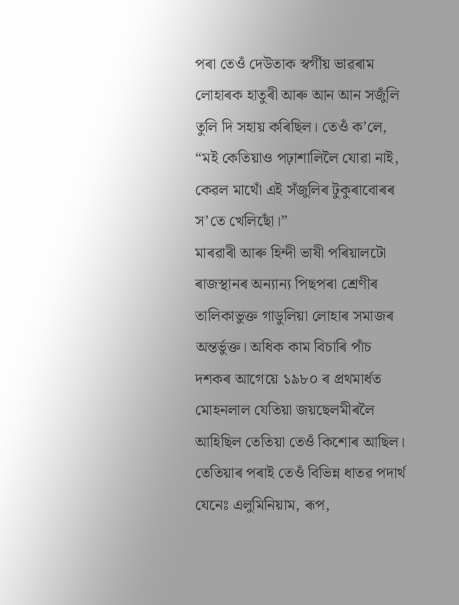পৰা তেওঁ দেউতাক স্বৰ্গীয় ভাৱৰাম লোহাৰক হাতুৰী আৰু আন আন সজুঁলি তুলি দি সহায় কৰিছিল। তেওঁ ক’লে, “মই কেতিয়াও পঢ়াশালিলৈ যোৱা নাই, কেৱল মাথোঁ এই সঁজুলিৰ টুকুৰাবোৰৰ স’তে খেলিছোঁ।”
মাৰৱাৰী আৰু হিন্দী ভাষী পৰিয়ালটো ৰাজস্থানৰ অন্যান্য পিছপৰা শ্ৰেণীৰ তালিকাভুক্ত গাডুলিয়া লোহাৰ সমাজৰ অন্তৰ্ভুক্ত। অধিক কাম বিচাৰি পাঁচ দশকৰ আগেয়ে ১৯৮০ ৰ প্ৰথমাৰ্ধত মোহনলাল যেতিয়া জয়ছেলমীৰলৈ আহিছিল তেতিয়া তেওঁ কিশোৰ আছিল। তেতিয়াৰ পৰাই তেওঁ বিভিন্ন ধাতৱ পদাৰ্থ যেনেঃ এলুমিনিয়াম, ৰূপ,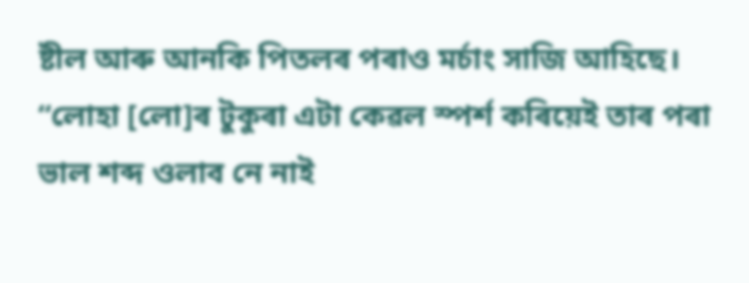ষ্টীল আৰু আনকি পিতলৰ পৰাও মৰ্চাং সাজি আহিছে।
“লোহা [লো]ৰ টুকুৰা এটা কেৱল স্পৰ্শ কৰিয়েই তাৰ পৰা ভাল শব্দ ওলাব নে নাই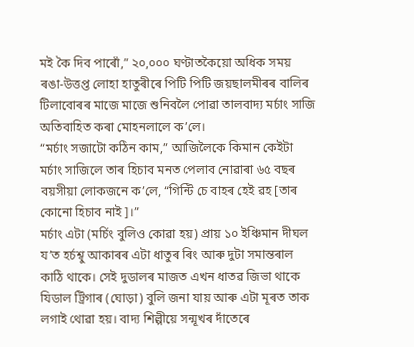মই কৈ দিব পাৰোঁ,” ২০,০০০ ঘণ্টাতকৈয়ো অধিক সময় ৰঙা-উত্তপ্ত লোহা হাতুৰীৰে পিটি পিটি জয়ছালমীৰৰ বালিৰ টিলাবোৰৰ মাজে মাজে শুনিবলৈ পোৱা তালবাদ্য মৰ্চাং সাজি অতিবাহিত কৰা মোহনলালে ক’লে।
“মৰ্চাং সজাটো কঠিন কাম,” আজিলৈকে কিমান কেইটা মৰ্চাং সাজিলে তাৰ হিচাব মনত পেলাব নোৱাৰা ৬৫ বছৰ বয়সীয়া লোকজনে ক’লে, “গিন্টি চে বাহৰ হেই ৱহ [তাৰ কোনো হিচাব নাই]।”
মৰ্চাং এটা (মৰ্চিং বুলিও কোৱা হয়) প্ৰায় ১০ ইঞ্চিমান দীঘল য’ত হৰ্চশ্বু আকাৰৰ এটা ধাতুৰ ৰিং আৰু দুটা সমান্তৰাল কাঠি থাকে। সেই দুডালৰ মাজত এখন ধাতৱ জিভা থাকে যিডাল ট্ৰিগাৰ (ঘোড়া) বুলি জনা যায় আৰু এটা মূৰত তাক লগাই থোৱা হয়। বাদ্য শিল্পীয়ে সন্মূখৰ দাঁতেৰে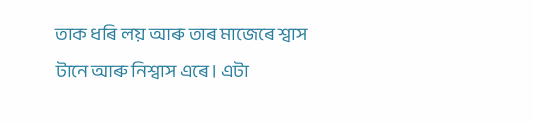তাক ধৰি লয় আৰু তাৰ মাজেৰে শ্বাস টানে আৰু নিশ্বাস এৰে। এটা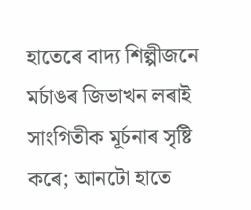হাতেৰে বাদ্য শিল্পীজনে মৰ্চাঙৰ জিভাখন লৰাই সাংগিতীক মূৰ্চনাৰ সৃষ্টি কৰে; আনটো হাতে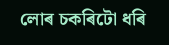লোৰ চকৰিটো ধৰি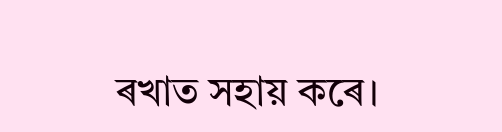ৰখাত সহায় কৰে।